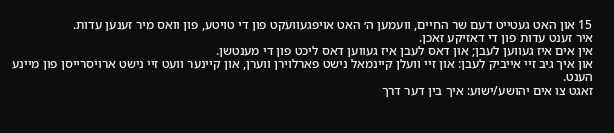15 און האט געטייט דעם שר החיים, וועמען ה׳ האט אויפגעוועקט פון די טויטע, פון וואס מיר זענען עדות.
איר זענט עדות פון די דאזיקע זאכן.
אין אים איז געווען לעבן; און דאס לעבן איז געווען דאס ליכט פון די מענטשן.
און איך גיב זיי אייביק לעבן: און זיי וועלן קיינמאל נישט פארלוירן ווערן, און קיינער וועט זיי נישט ארויסרייסן פון מיינע הענט.
זאגט צו אים יהושע/ישוע: איך בין דער דרך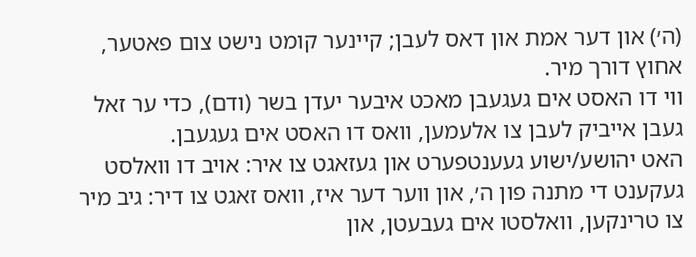(ה׳) און דער אמת און דאס לעבן; קיינער קומט נישט צום פאטער, אחוץ דורך מיר.
ווי דו האסט אים געגעבן מאכט איבער יעדן בשר (ודם), כדי ער זאל געבן אייביק לעבן צו אלעמען, וואס דו האסט אים געגעבן.
האט יהושע/ישוע געענטפערט און געזאגט צו איר: אויב דו וואלסט געקענט די מתנה פון ה׳, און ווער דער איז, וואס זאגט צו דיר: גיב מיר צו טרינקען, וואלסטו אים געבעטן, און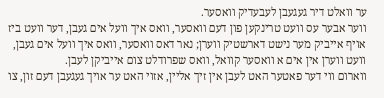ער וואלט דיר געגעבן לעבעדיק וואסער.
ווער אבער עס וועט טרינקען פון דעם וואסער, וואס איך וועל אים געבן, דער וועט ביז אויף אייביק מער נישט דארשטיק ווערן; נאר דאס וואסער, וואס איך וועל אים געבן, וועט ווערן אין אים א וואסער קוואל, וואס שפרודלט צום אייביקן לעבן.
ווארום ווי דער פאטער האט לעבן אין זיך אליין, אזוי האט ער אויך געגעבן דעם זון, צו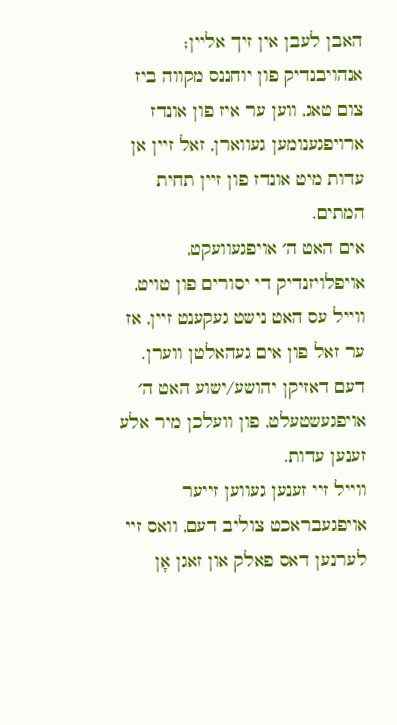האבן לעבן אין זיך אליין;
אנהויבנדיק פון יוחננס מקווה ביז צום טאג, ווען ער איז פון אונדז ארויפגענומען געווארן, זאל זיין אן עדות מיט אונדז פון זיין תחית המתים.
אים האט ה׳ אויפגעוועקט, אויפלויזנדיק די יסורים פון טויט, ווייל עס האט נישט געקענט זיין, אז ער זאל פון אים געהאלטן ווערן.
דעם דאזיקן יהושע/ישוע האט ה׳ אויפגעשטעלט, פון וועלכן מיר אלע זענען עדות.
ווייל זיי זענען געווען זייער אויפגעבראכט צוליב דעם, וואס זיי לערנען דאס פאלק און זאגן אָן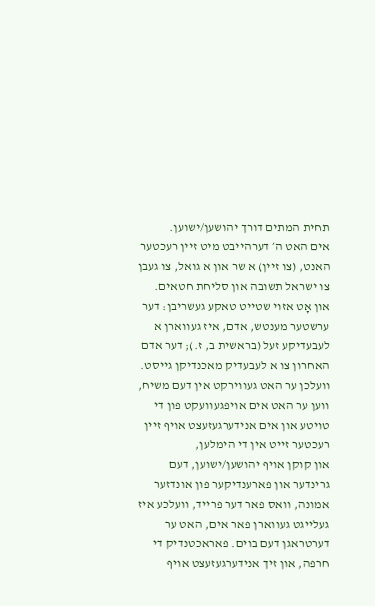תחית המתים דורך יהושען/ישוען.
אים האט ה׳ דערהייבט מיט זיין רעכטער האנט, (צו זיין) א שר און א גואל, צו געבן צו ישראל תשובה און סליחת חטאים.
און אָט אזוי שטייט טאקע געשריבן: דער ערשטער מענטש, אדם, איז געווארן א לעבעדיקע זעל (בראשית ב, ז.); דער אדם האחרון צו א לעבעדיק מאכנדיקן גייסט.
וועלכן ער האט געווירקט אין דעם משיח, ווען ער האט אים אויפגעוועקט פון די טויטע און אים אנידערגעזעצט אויף זיין רעכטער זייט אין די הימלען,
און קוקן אויף יהושען/ישוען, דעם גרינדער און פארענדיקער פון אונדזער אמונה, וואס פאר דער פרייד, וועלכע איז געלייגט געווארן פאר אים, האט ער דערטראגן דעם בוים. פאראכטנדיק די חרפה, און זיך אנידערגעזעצט אויף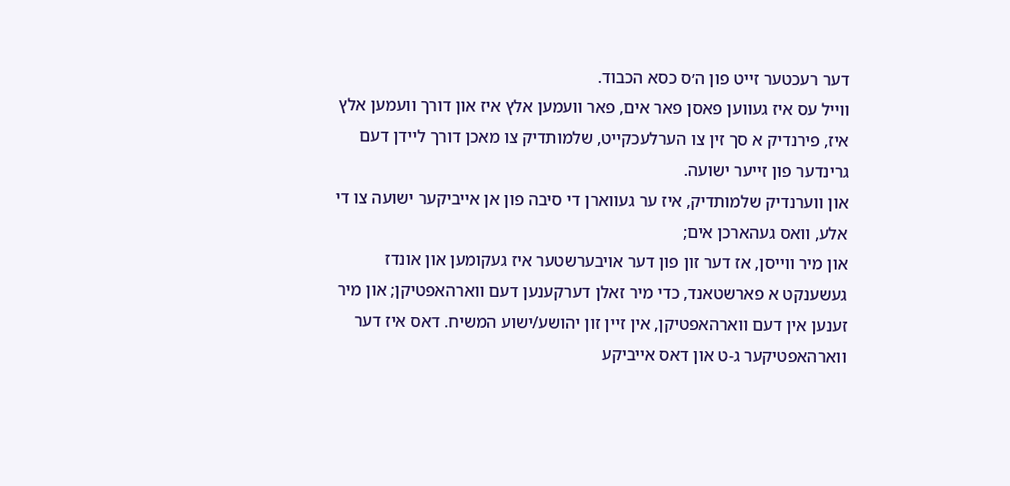דער רעכטער זייט פון ה׳ס כסא הכבוד.
ווייל עס איז געווען פאסן פאר אים, פאר וועמען אלץ איז און דורך וועמען אלץ איז, פירנדיק א סך זין צו הערלעכקייט, שלמותדיק צו מאכן דורך ליידן דעם גרינדער פון זייער ישועה.
און ווערנדיק שלמותדיק, איז ער געווארן די סיבה פון אן אייביקער ישועה צו די אלע, וואס געהארכן אים;
און מיר ווייסן, אז דער זון פון דער אויבערשטער איז געקומען און אונדז געשענקט א פארשטאנד, כדי מיר זאלן דערקענען דעם ווארהאפטיקן; און מיר זענען אין דעם ווארהאפטיקן, אין זיין זון יהושע/ישוע המשיח. דאס איז דער ווארהאפטיקער ג‑ט און דאס אייביקע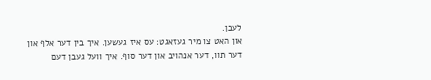לעבן.
און האט צו מיר געזאגט: עס איז געשען. איך בין דער אלף און דער תוו, דער אנהויב און דער סוף. איך וועל געבן דעם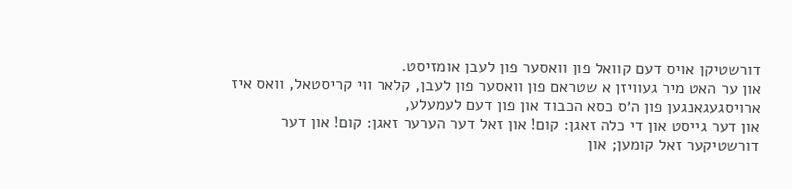דורשטיקן אויס דעם קוואל פון וואסער פון לעבן אומזיסט.
און ער האט מיר געוויזן א שטראם פון וואסער פון לעבן, קלאר ווי קריסטאל, וואס איז ארויסגעגאנגען פון ה׳ס כסא הכבוד און פון דעם לעמעלע,
און דער גייסט און די כלה זאגן: קום! און זאל דער הערער זאגן: קום! און דער דורשטיקער זאל קומען; און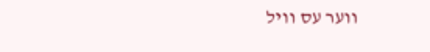ווער עס וויל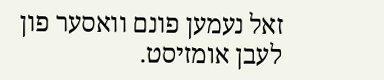זאל נעמען פונם וואסער פון לעבן אומזיסט.